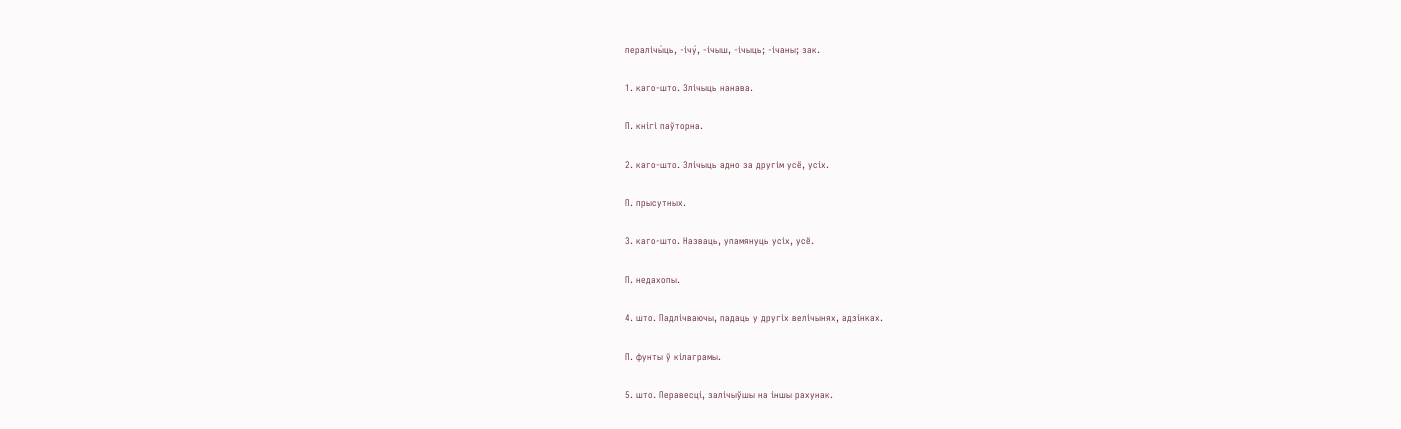пералічы́ць, -ічу́, -ічыш, -ічыць; -ічаны; зак.

1. каго-што. Злічыць нанава.

П. кнігі паўторна.

2. каго-што. Злічыць адно за другім усё, усіх.

П. прысутных.

3. каго-што. Назваць, упамянуць усіх, усё.

П. недахопы.

4. што. Падлічваючы, падаць у другіх велічынях, адзінках.

П. фунты ў кілаграмы.

5. што. Перавесці, залічыўшы на іншы рахунак.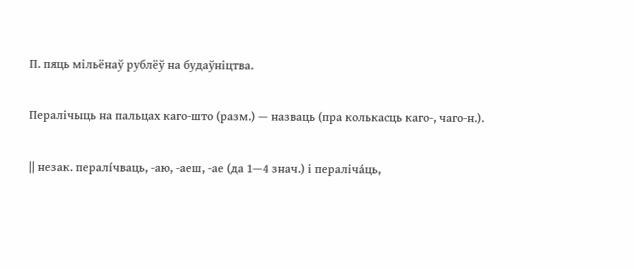П. пяць мільёнаў рублёў на будаўніцтва.

Пералічыць на пальцах каго-што (разм.) — назваць (пра колькасць каго-, чаго-н.).

|| незак. пералі́чваць, -аю, -аеш, -ае (да 1—4 знач.) і пераліча́ць,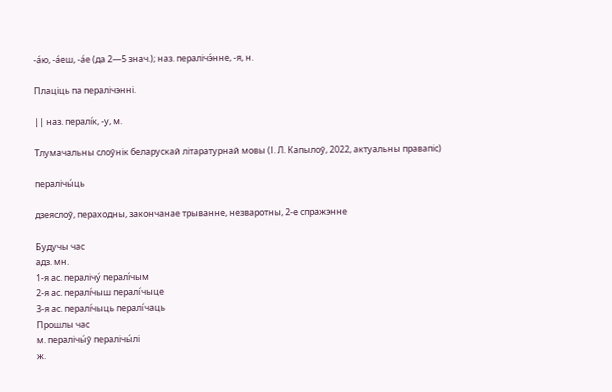-а́ю, -а́еш, -а́е (да 2—5 знач.); наз. пералічэ́нне, -я, н.

Плаціць па пералічэнні.

|| наз. пералі́к, -у, м.

Тлумачальны слоўнік беларускай літаратурнай мовы (І. Л. Капылоў, 2022, актуальны правапіс)

пералічы́ць

дзеяслоў, пераходны, закончанае трыванне, незваротны, 2-е спражэнне

Будучы час
адз. мн.
1-я ас. пералічу́ пералі́чым
2-я ас. пералі́чыш пералі́чыце
3-я ас. пералі́чыць пералі́чаць
Прошлы час
м. пералічы́ў пералічы́лі
ж.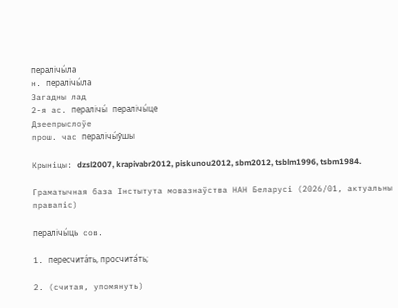пералічы́ла
н. пералічы́ла
Загадны лад
2-я ас. пералічы́ пералічы́це
Дзеепрыслоўе
прош. час пералічы́ўшы

Крыніцы: dzsl2007, krapivabr2012, piskunou2012, sbm2012, tsblm1996, tsbm1984.

Граматычная база Інстытута мовазнаўства НАН Беларусі (2026/01, актуальны правапіс)

пералічы́ць сов.

1. пересчита́ть, просчита́ть;

2. (считая, упомянуть)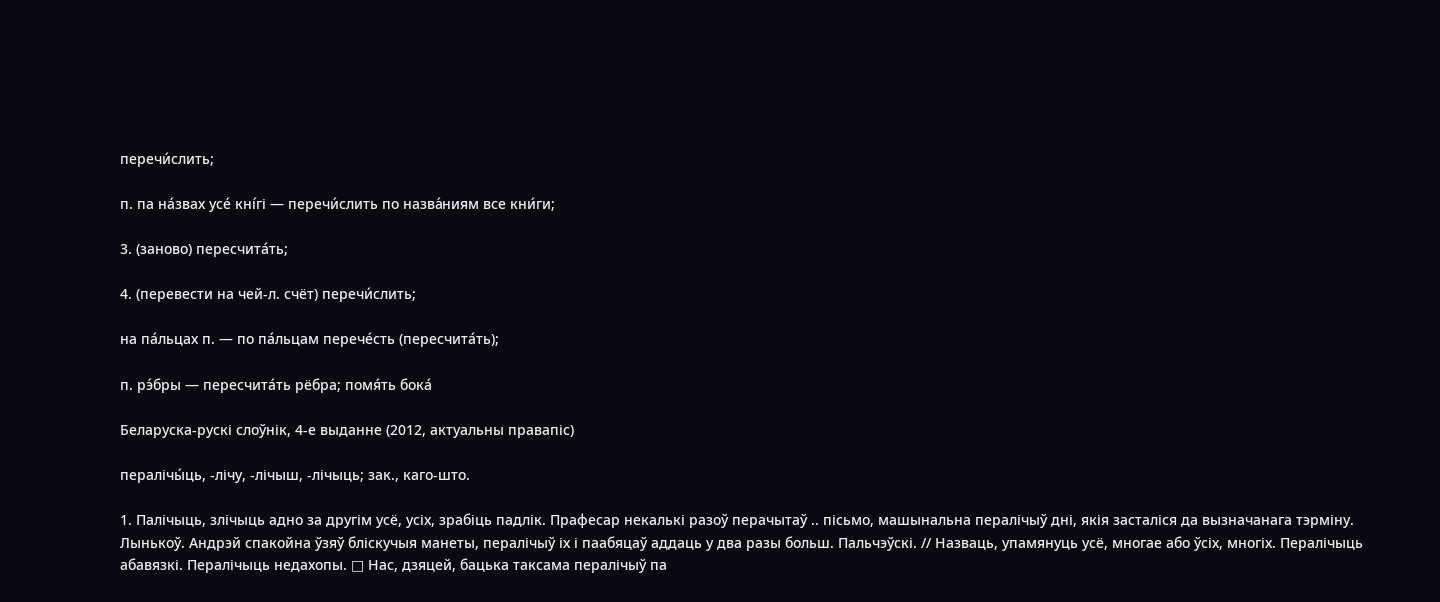перечи́слить;

п. па на́звах усе́ кні́гі — перечи́слить по назва́ниям все кни́ги;

3. (заново) пересчита́ть;

4. (перевести на чей-л. счёт) перечи́слить;

на па́льцах п. — по па́льцам перече́сть (пересчита́ть);

п. рэ́бры — пересчита́ть рёбра; помя́ть бока́

Беларуска-рускі слоўнік, 4-е выданне (2012, актуальны правапіс)

пералічы́ць, ‑лічу, ‑лічыш, ‑лічыць; зак., каго-што.

1. Палічыць, злічыць адно за другім усё, усіх, зрабіць падлік. Прафесар некалькі разоў перачытаў .. пісьмо, машынальна пералічыў дні, якія засталіся да вызначанага тэрміну. Лынькоў. Андрэй спакойна ўзяў бліскучыя манеты, пералічыў іх і паабяцаў аддаць у два разы больш. Пальчэўскі. // Назваць, упамянуць усё, многае або ўсіх, многіх. Пералічыць абавязкі. Пералічыць недахопы. □ Нас, дзяцей, бацька таксама пералічыў па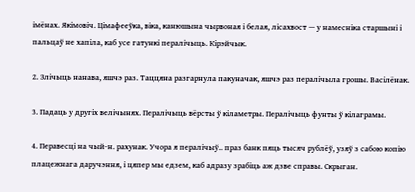імёнах. Якімовіч. Цімафееўка, віка, канюшына чырвоная і белая, лісахвост — у намесніка старшыні і пальцаў не хапіла, каб усе гатункі пералічыць. Кірэйчык.

2. Злічыць нанава, яшчэ раз. Таццяна разгарнула пакуначак, яшчэ раз пералічыла грошы. Васілёнак.

3. Падаць у другіх велічынях. Пералічыць вёрсты ў кіламетры. Пералічыць фунты ў кілаграмы.

4. Перавесці на чый‑н. рахунак. Учора я пералічыў.. праз банк пяць тысяч рублёў, узяў з сабою копію плацежнага даручэння, і цяпер мы едзем, каб адразу зрабіць аж дзве справы. Скрыган.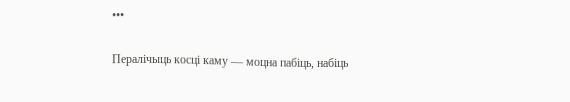•••

Пералічыць косці каму — моцна пабіць, набіць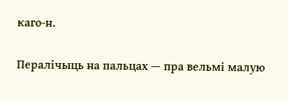каго‑н.

Пералічыць на пальцах — пра вельмі малую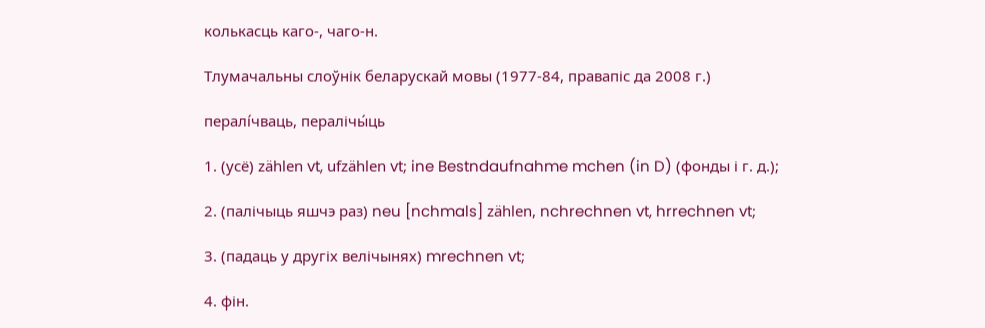колькасць каго‑, чаго‑н.

Тлумачальны слоўнік беларускай мовы (1977-84, правапіс да 2008 г.)

пералі́чваць, пералічы́ць

1. (усё) zählen vt, ufzählen vt; ine Bestndaufnahme mchen (in D) (фонды і г. д.);

2. (палічыць яшчэ раз) neu [nchmals] zählen, nchrechnen vt, hrrechnen vt;

3. (падаць у другіх велічынях) mrechnen vt;

4. фін.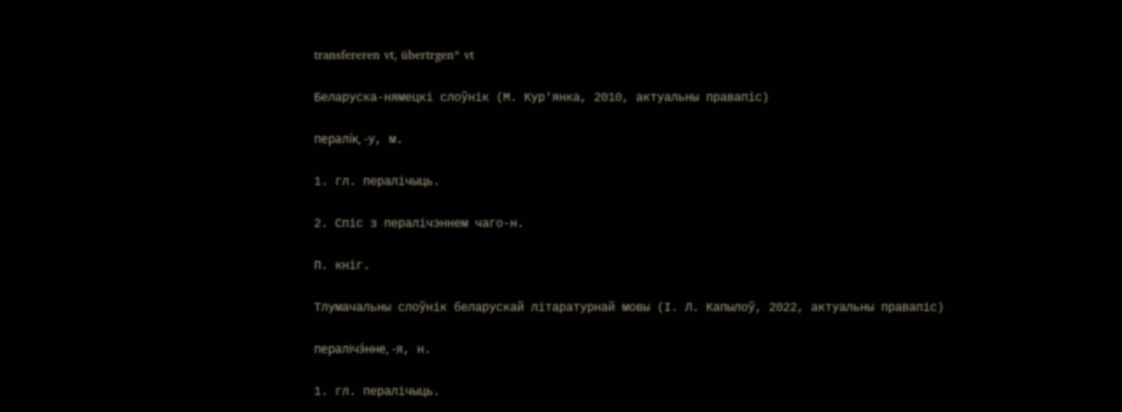transfereren vt, übertrgen* vt

Беларуска-нямецкі слоўнік (М. Кур'янка, 2010, актуальны правапіс)

пералі́к, -у, м.

1. гл. пералічыць.

2. Спіс з пералічэннем чаго-н.

П. кніг.

Тлумачальны слоўнік беларускай літаратурнай мовы (І. Л. Капылоў, 2022, актуальны правапіс)

пералічэ́нне, -я, н.

1. гл. пералічыць.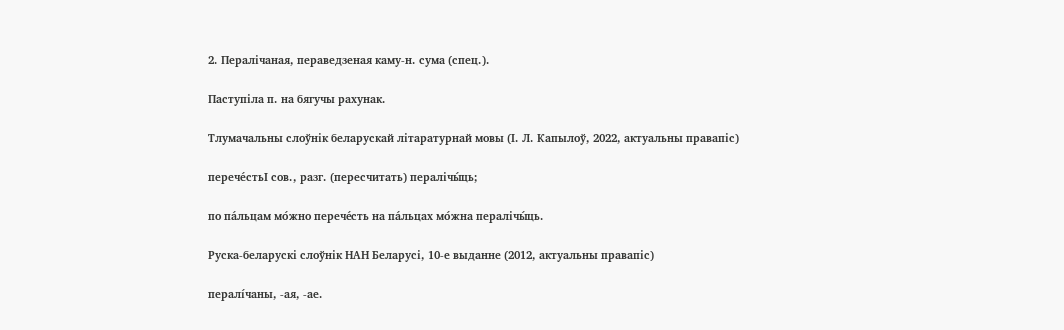2. Пералічаная, пераведзеная каму-н. сума (спец.).

Паступіла п. на бягучы рахунак.

Тлумачальны слоўнік беларускай літаратурнай мовы (І. Л. Капылоў, 2022, актуальны правапіс)

перече́стьI сов., разг. (пересчитать) пералічы́ць;

по па́льцам мо́жно перече́сть на па́льцах мо́жна пералічы́ць.

Руска-беларускі слоўнік НАН Беларусі, 10-е выданне (2012, актуальны правапіс)

пералі́чаны, ‑ая, ‑ае.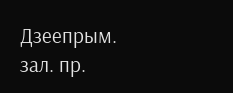Дзеепрым. зал. пр.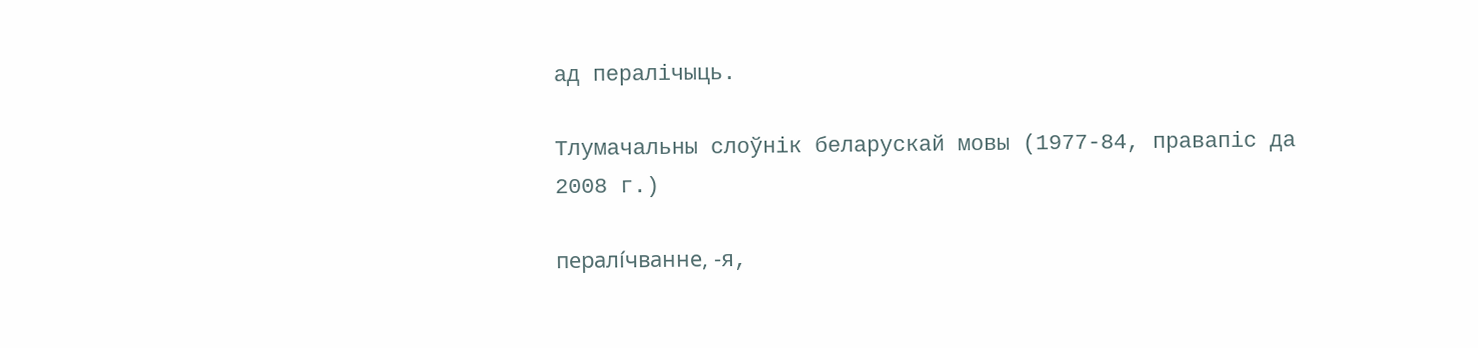ад пералічыць.

Тлумачальны слоўнік беларускай мовы (1977-84, правапіс да 2008 г.)

пералі́чванне, ‑я,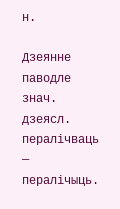н.

Дзеянне паводле знач. дзеясл. пералічваць — пералічыць.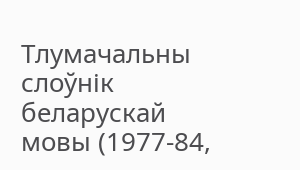Тлумачальны слоўнік беларускай мовы (1977-84,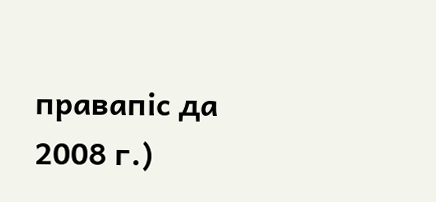правапіс да 2008 г.)